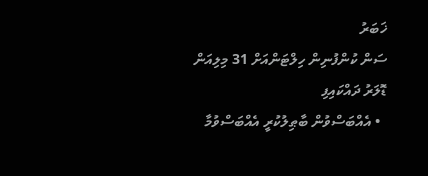ޚަބަރު
ސަން ކުންފުނިން ހިލްޓަންއަށް 31 މިލިއަން ޑޮލަރު ދައްކައިފި
  • އެއްބަސްވުން ބާޠިލުކުރީ އެއްބަސްވުމާ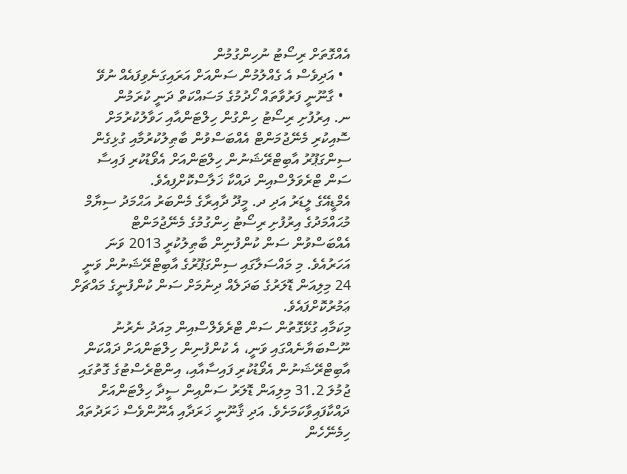އެއްގޮތަށް ރިސޯޓު ނުހިންގުމުން
  • އަދިވެސް އެ ގެއްލުމުން ސަންއަށް އަރައިގަނެވިފައެއް ނުވޭ
  • ގާނޫނީ ފަރުވާތައް ހޯދުމުގެ މަސައްކަތް ދަނީ ކުރަމުން
ނ. އިރުފުށި ރިސޯޓު ހިންގުން ހިލްޓަންއާއި ހަވާލުކުރުމަށް ސޮއިކުރި މެނޭޖުމަންޓް އެއްބަސްވުން ބާޠިލުކުރުމާއި ގުޅިގެން ސިންގަޕޫރު އާބިޓްރޭޝަނުން ހިލްޓަންއަށް އެވޯޑުކުރި ފައިސާ ސަން ޓްރެވަލްސްއިން ދައްކާ ޚަލާސްކޮށްފިއެވެ.
އެމްޑީއޭގެ ލީޑަރު އަދި ދ. މީދޫ ދާއިރާގެ މެންބަރު އަޙްމަދު ސިޔާމް މުޙައްމަދުގެ އިރުފުށި ރިސޯޓު ހިންގުމުގެ މެނޭޖުމަންޓް އެއްބަސްވުން ސަން ކުންފުނިން ބާޠިލުކުރީ 2013 ވަނަ އަހަރުއެވެ. މި މައްސަލާގައި ސިންގަޕޫރުގެ އާބިޓްރޭޝަނުން ވަނީ 24 މިލިއަން ޑޮލަރުގެ ބަދަލެއް ދިނުމަށް ސަން ކުންފުނީގެ މައްޗަށް ޢަމުރުކޮށްފައެވެ.
މިކަމާއި ގުޅޭގޮތުން ސަން ޓްރެވެލްސްއިން މިއަދު ނެރުނު ނޫސްބަޔާނެއްގައި ވަނީ، އެ ކުންފުނިން ހިލްޓަންއަށް ދައްކަން އާބިޓްރޭޝަނުން އެވޯޑުކުރި ފައިސާއާއި، އިންޓްރެސްޓުގެ ގޮތުގައި ޖުމުލަ 31.2 މިލިއަން ޑޮލަރު ސަންއިން ސީދާ ހިލްޓަންއަށް ދައްކާފައިވާކަމަށެވެ. އަދި ޤާނޫނީ ޚަރަދާއި އެނޫންވެސް ޚަރަދުތައް ހިމެނޭހެން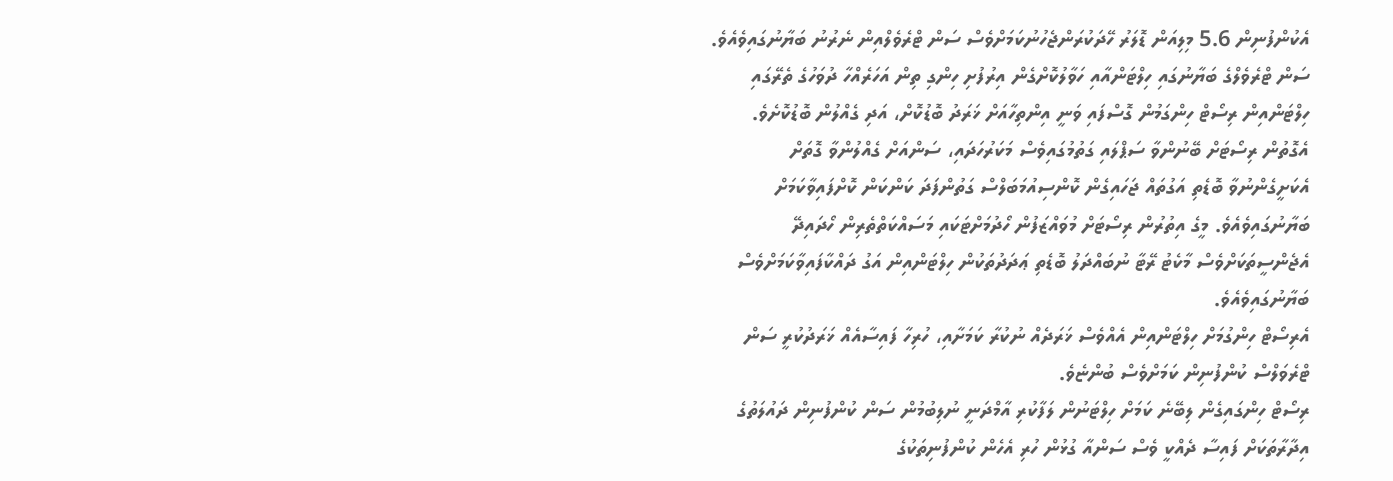އެކުންފުނިން 5.6 މިލިއަން ޑޮލަރު ހޭދަކުރަންޖެހުނުކަމަށްވެސް ސަން ޓްރެވެލްއިން ނެރުނު ބަޔާނުގައިވެއެވެ.
ސަން ޓްރެވެލްގެ ބަޔާނުގައި ހިލްޓަންއާއި ހަވާލުކޮށްގެން އިރުފުށި ހިންގި ތިން އަހަރެއްހާ ދުވަހުގެ ތެރޭގައި ހިލްޓަންއިން ރިސޯޓް ހިންގަމުން ގޮސްފައި ވަނީ އިންތިހާއަށް ޚަރަދު ބޮޑުކޮށް، އަދި ގެއްލުން ބޮޑުކޮށެވެ. އެގޮތުން ރިސޯޓަށް ބޭނުންވާ ސަޕްލައި ގަތުމުގައިވެސް މަކަރުހަދައި، ސަންއަށް ގެއްލުންވާ ގޮތަށް އެކަށީގެންނުވާ ބޮޑެތި އަގުތައް ޖަހައިގެން ކޮންސިއުމަބަލްސް ގަތުންފަދަ ކަންކަން ކޮށްފައިވާކަމަށް ބަޔާނުގައިވެއެވެ. މީގެ އިތުރުން ރިސޯޓަށް މުވައްޒަފުން ހޯދުމަށްޓަކައި މަސައްކަތްތެރިން ހޯދައިދޭ އެޖެންސީތަކަށްވެސް މާކެޓު ރޭޓާ ނުބައްދަލު ބޮޑެތި ޢަދަދުތަކުން ހިލްޓަންއިން އަގު ދައްކާފައިވާކަމަށްވެސް ބަޔާނުގައިވެއެވެ.
އެރިސޯޓް ހިންގުމަށް ހިލްޓަންއިން އެއްވެސް ޚަރަދެއް ނުކުރާ ކަމަށާއި، ހުރިހާ ފައިސާއެއް ޚަރަދުކުރީ ސަން ޓްރެވަލްސް ކުންފުނިން ކަމަށްވެސް ބުންޏެވެ.
ރިސޯޓް ހިންގައިގެން ލިބޭނެ ކަމަށް ހިލްޓަނުން ލަފާކުރި އާމްދަނީ ނުލިބުމުން ސަން ކުންފުނިން ދައުލަތުގެ އިދާރާތަކަށް ފައިސާ ދެއްކީ ވެސް ސަންއާ ގުޅުން ހުރި އެހެން ކުންފުނިތަކުގެ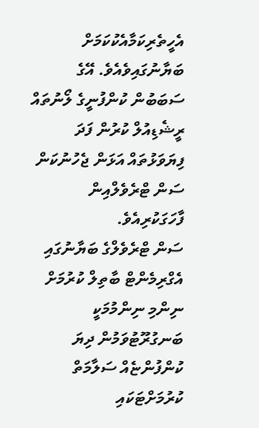އެހީތެރިކަމާއެކުކަމަށް ބަޔާނުގައިވެއެވެ. އޭގެ ސަބަބުން ކުންފުނީގެ ލޯނުތައް ރީޝެޑިއުލް ކުރުން ފަދަ ފިޔަވަޅުތައް އަޅަން ޖެހުނުކަން ސަން ޓްރެވެލްއިން ފާހަގަކުރިއެވެ.
ސަން ޓްރެވެލްގެ ބަޔާނުގައި އެގްރިމެންޓް ބާތިލް ކުރުމަށް ނިންމި ނިންމުމަކީ ބަނގުރޫޓުވަމުން ދިޔަ ކުންފުންޏެއް ސަލާމަތް ކުރުމަށްޓަކައި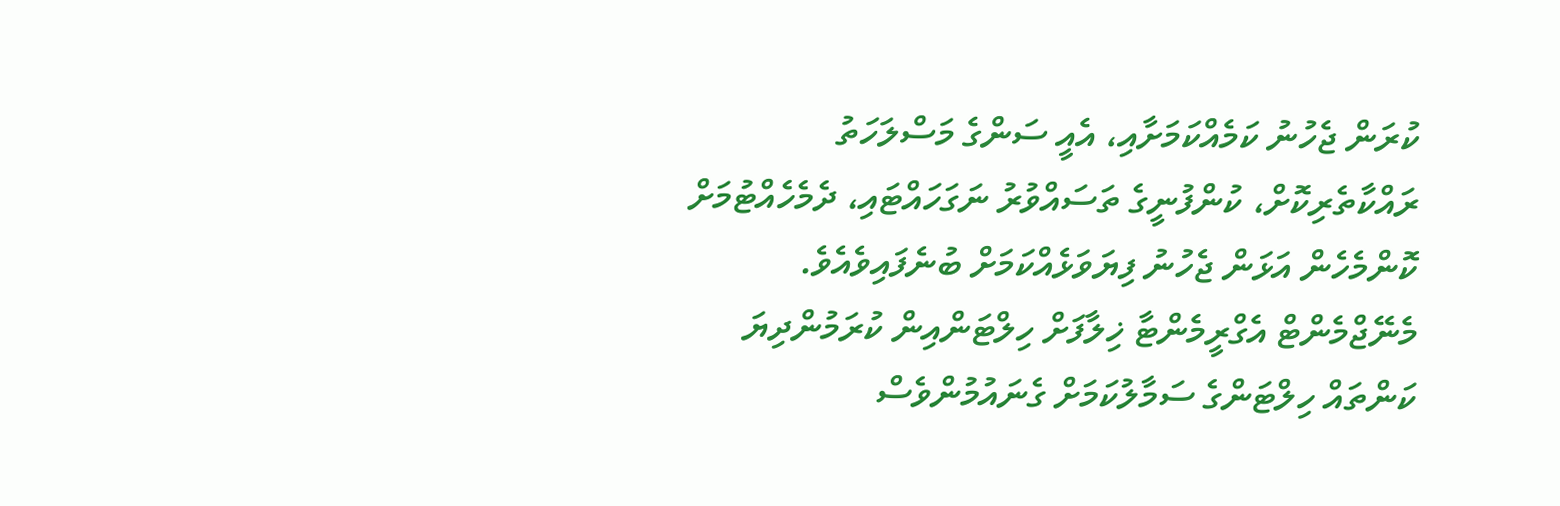ކުރަން ޖެހުނު ކަމެއްކަމަށާއި، އެއީ ސަންގެ މަސްލަހަތު ރައްކާތެރިކޮށް، ކުންފުނީގެ ތަސައްވުރު ނަގަހައްޓައި، ދެމެހެއްޓުމަށް ކޮންމެހެން އަޅަން ޖެހުނު ފިޔަވަޅެއްކަމަށް ބުނެފައިވެއެވެ. މެނޭޖްމެންޓް އެގްރީމެންޓާ ޚިލާފަށް ހިލްޓަންއިން ކުރަމުންދިޔަ ކަންތައް ހިލްޓަންގެ ސަމާލުކަމަށް ގެނައުމުންވެސް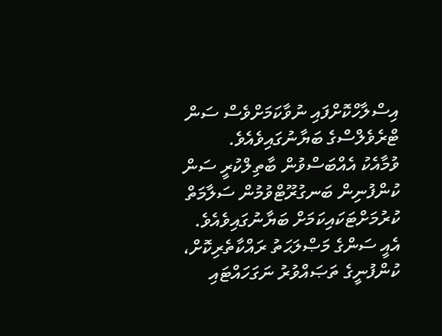އިސްލާހްކޮށްފައި ނުވާކަމަށްވެސް ސަން ޓްރެވެލްސްގެ ބަޔާނުގައިވެއެވެ.
ވުމާއެކު އެއްބަސްވުން ބާތިލްކުރީ ސަން ކުންފުނިން ބަނގުރޫޓްވުމުން ސަލާމަތް ކުރުމަށްޓަކައިކަމަށް ބަޔާނުގައިވެއެވެ. އެއީ ސަންގެ މަޞްލަޙަތު ރައްކާތެރިކޮށް، ކުންފުނީގެ ތަޞައްވުރު ނަގަހައްޓައި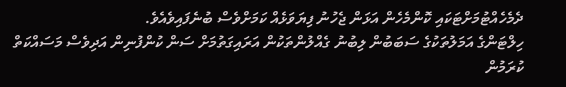ދެމެހެއްޓުމަށްޓަކައި ކޮންމެހެން އަޅަން ޖެހުނު ފިޔަވަޅެއް ކަމަށްވެސް ބުނެފައިވެއެވެ.
ހިލްޓަންގެ އަމަލުތަކުގެ ސަބަބުން ލިބުނު ގެއްލުންތަކުން އަރައިގަތުމަށް ސަން ކުންފުނިން އަދިވެސް މަސައްކަތް ކުރަމުން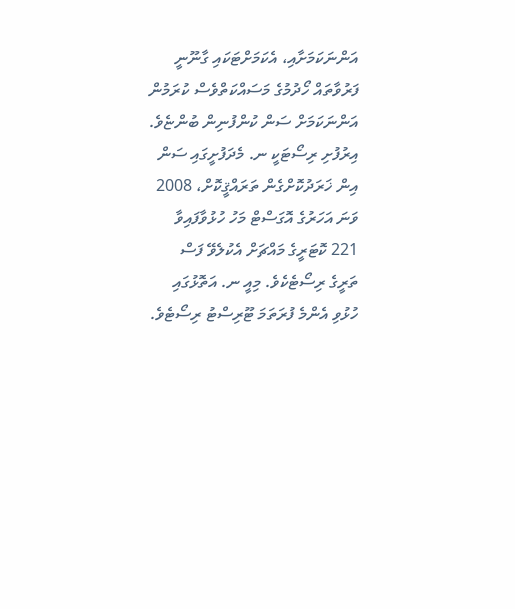އަންނަކަމަށާއި، އެކަމަށްޓަކައި ގާނޫނީ ފަރުވާތައް ހޯދުމުގެ މަސައްކަތްވެސް ކުރަމުން އަންނަކަމަށް ސަން ކުންފުނިން ބުންޏެވެ.
އިރުފުށި ރިސޯޓަކީ ނ. މެދަފުށީގައި ސަން އިން ޚަރަދުކޮށްގެން ތަރައްޤީކޮށް، 2008 ވަނަ އަހަރުގެ އޮގަސްޓް މަހު ހުޅުވާފައިވާ 221 ކޮޓަރީގެ މައްޗަށް އެކުލެވޭ ފަސް ތަރީގެ ރިސޯޓެކެވެ. މިއީ ނ. އަތޮޅުގައި ހުޅުވި އެންމެ ފުރަތަމަ ޓޫރިސްޓު ރިސޯޓެވެ.